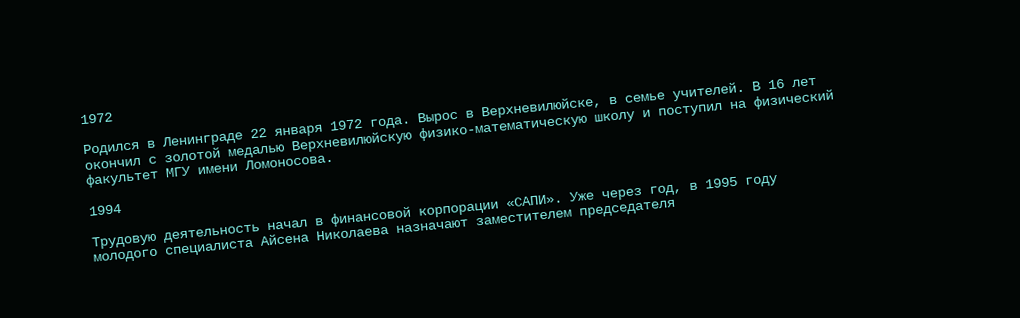1972

Родился в Ленинграде 22 января 1972 года. Вырос в Верхневилюйске, в семье учителей. В 16 лет окончил с золотой медалью Верхневилюйскую физико-математическую школу и поступил на физический факультет МГУ имени Ломоносова.

1994

Трудовую деятельность начал в финансовой корпорации «САПИ». Уже через год, в 1995 году молодого специалиста Айсена Николаева назначают заместителем председателя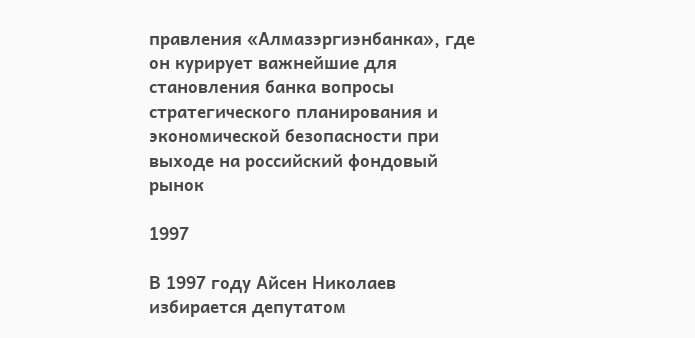правления «Алмазэргиэнбанка», где он курирует важнейшие для становления банка вопросы стратегического планирования и экономической безопасности при выходе на российский фондовый рынок

1997

В 1997 году Айсен Николаев избирается депутатом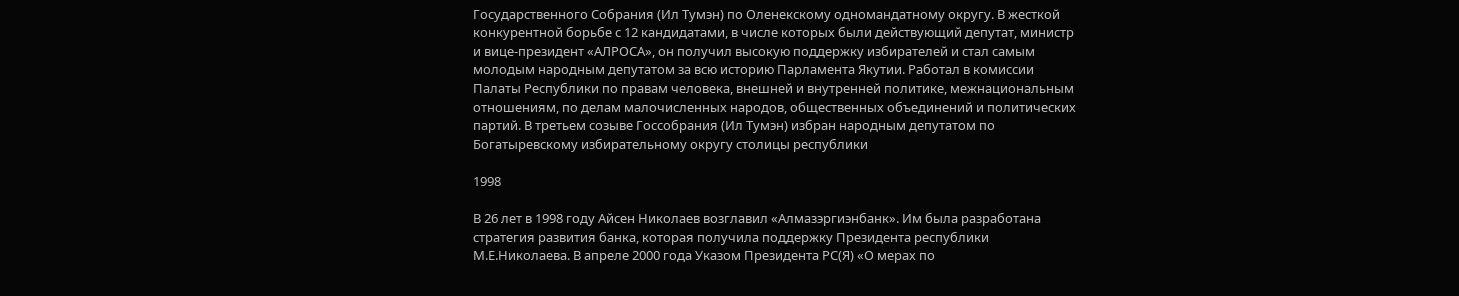Государственного Собрания (Ил Тумэн) по Оленекскому одномандатному округу. В жесткой конкурентной борьбе с 12 кандидатами, в числе которых были действующий депутат, министр и вице-президент «АЛРОСА», он получил высокую поддержку избирателей и стал самым молодым народным депутатом за всю историю Парламента Якутии. Работал в комиссии Палаты Республики по правам человека, внешней и внутренней политике, межнациональным отношениям, по делам малочисленных народов, общественных объединений и политических партий. В третьем созыве Госсобрания (Ил Тумэн) избран народным депутатом по Богатыревскому избирательному округу столицы республики

1998

В 26 лет в 1998 году Айсен Николаев возглавил «Алмазэргиэнбанк». Им была разработана стратегия развития банка, которая получила поддержку Президента республики М.Е.Николаева. В апреле 2000 года Указом Президента РС(Я) «О мерах по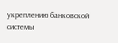укреплению банковской системы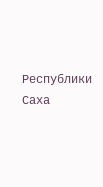Республики Саха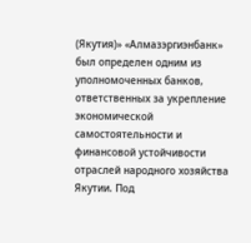(Якутия)» «Алмазэргиэнбанк» был определен одним из уполномоченных банков, ответственных за укрепление экономической самостоятельности и финансовой устойчивости отраслей народного хозяйства Якутии. Под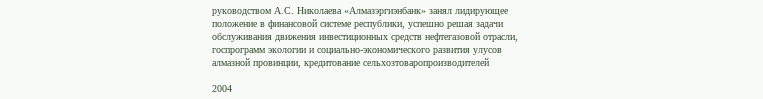руководством А.С. Николаева «Алмазэргиэнбанк» занял лидирующее положение в финансовой системе республики, успешно решая задачи обслуживания движения инвестиционных средств нефтегазовой отрасли, госпрограмм экологии и социально-экономического развития улусов алмазной провинции, кредитование сельхозтоваропроизводителей

2004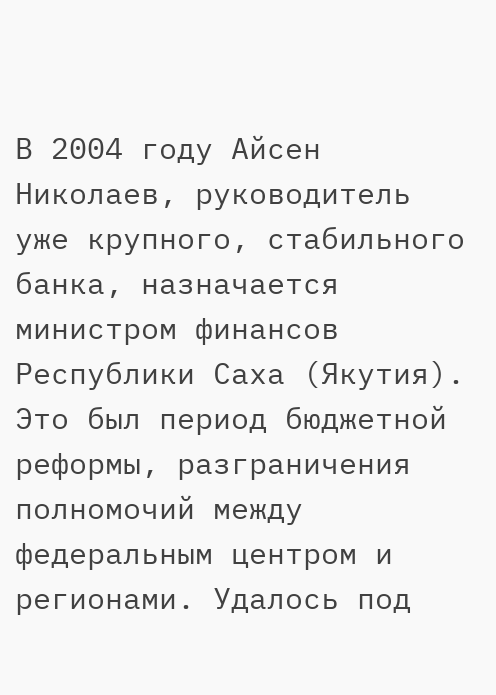В 2004 году Айсен Николаев, руководитель уже крупного, стабильного банка, назначается министром финансов Республики Саха (Якутия). Это был период бюджетной реформы, разграничения полномочий между федеральным центром и регионами. Удалось под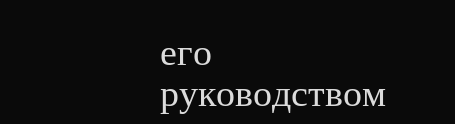его руководством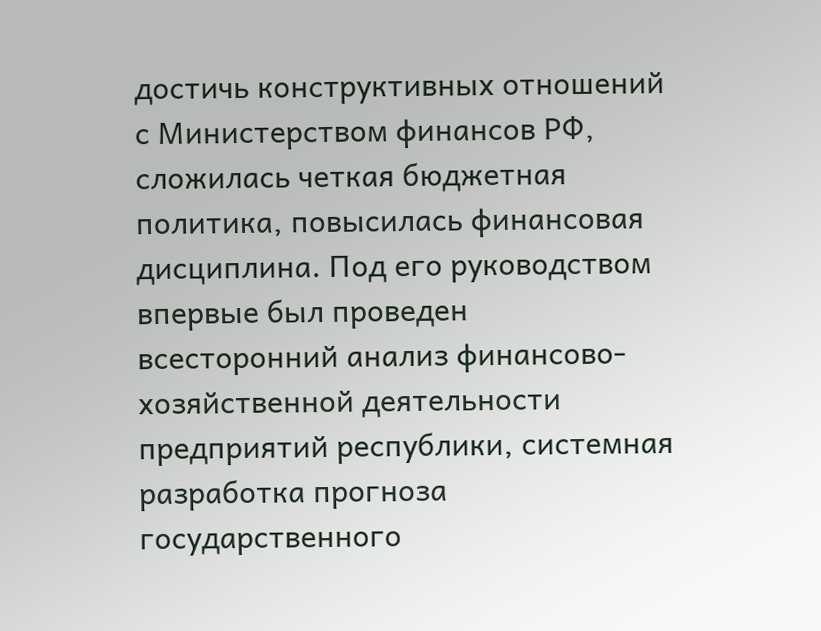достичь конструктивных отношений с Министерством финансов РФ, сложилась четкая бюджетная политика, повысилась финансовая дисциплина. Под его руководством впервые был проведен всесторонний анализ финансово-хозяйственной деятельности предприятий республики, системная разработка прогноза государственного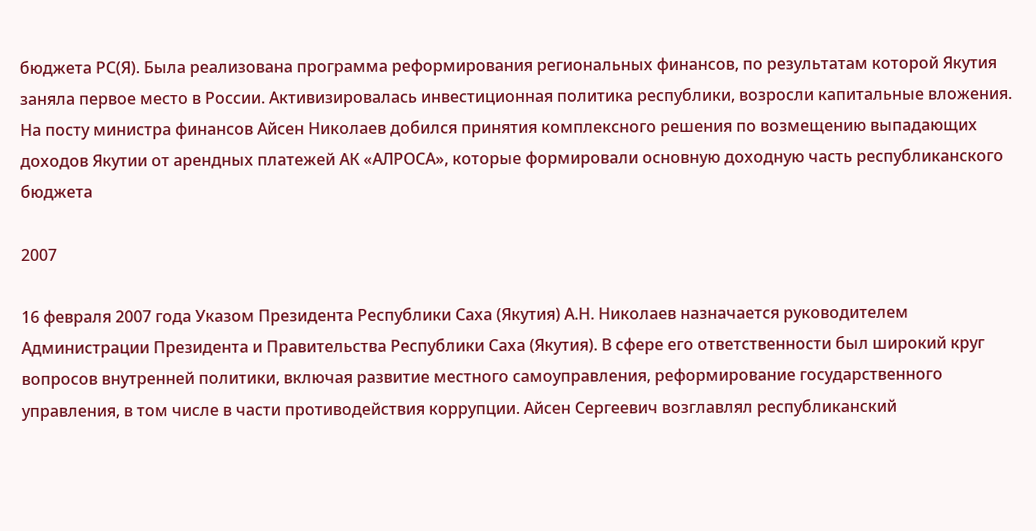бюджета РС(Я). Была реализована программа реформирования региональных финансов, по результатам которой Якутия заняла первое место в России. Активизировалась инвестиционная политика республики, возросли капитальные вложения. На посту министра финансов Айсен Николаев добился принятия комплексного решения по возмещению выпадающих доходов Якутии от арендных платежей АК «АЛРОСА», которые формировали основную доходную часть республиканского бюджета

2007

16 февраля 2007 года Указом Президента Республики Саха (Якутия) А.Н. Николаев назначается руководителем Администрации Президента и Правительства Республики Саха (Якутия). В сфере его ответственности был широкий круг вопросов внутренней политики, включая развитие местного самоуправления, реформирование государственного управления, в том числе в части противодействия коррупции. Айсен Сергеевич возглавлял республиканский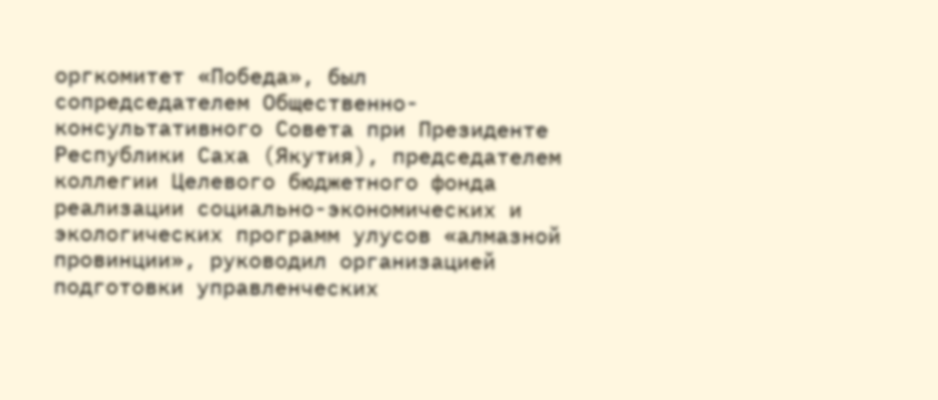оргкомитет «Победа», был сопредседателем Общественно-консультативного Совета при Президенте Республики Саха (Якутия), председателем коллегии Целевого бюджетного фонда реализации социально-экономических и экологических программ улусов «алмазной провинции», руководил организацией подготовки управленческих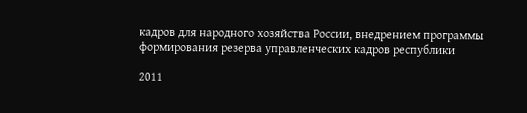кадров для народного хозяйства России, внедрением программы формирования резерва управленческих кадров республики

2011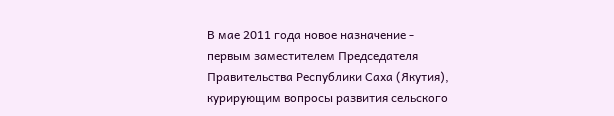В мае 2011 года новое назначение - первым заместителем Председателя Правительства Республики Саха (Якутия), курирующим вопросы развития сельского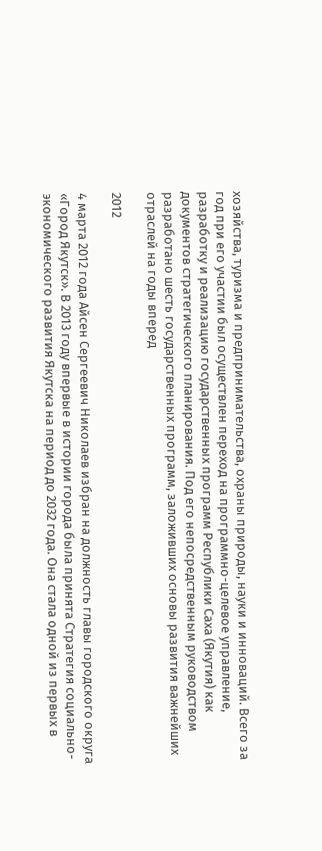хозяйства, туризма и предпринимательства, охраны природы, науки и инноваций. Всего за год при его участии был осуществлен переход на программно-целевое управление, разработку и реализацию государственных программ Республики Саха (Якутия) как документов стратегического планирования. Под его непосредственным руководством разработано шесть государственных программ, заложивших основы развития важнейших отраслей на годы вперед

2012

4 марта 2012 года Айсен Сергеевич Николаев избран на должность главы городского округа «Город Якутск». В 2013 году впервые в истории города была принята Стратегия социально-экономического развития Якутска на период до 2032 года. Она стала одной из первых в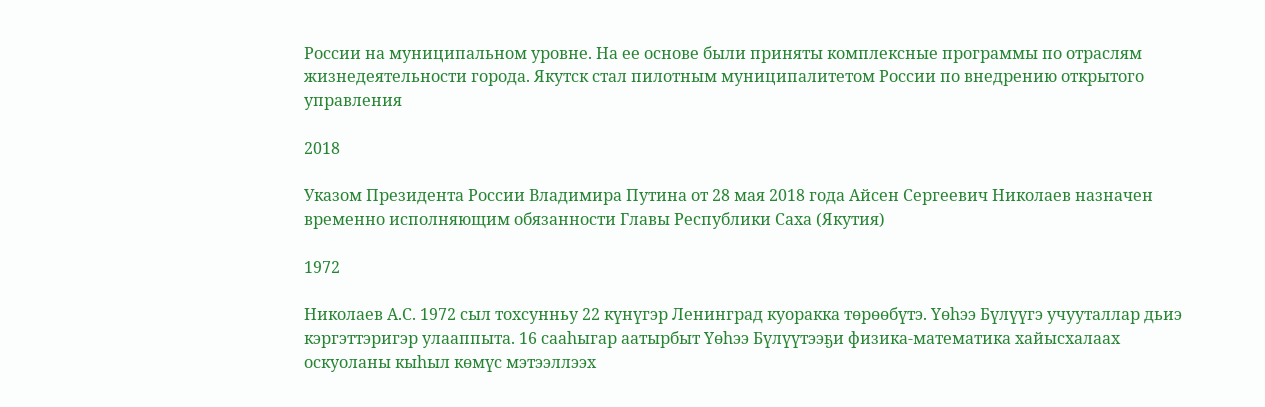России на муниципальном уровне. На ее основе были приняты комплексные программы по отраслям жизнедеятельности города. Якутск стал пилотным муниципалитетом России по внедрению открытого управления

2018

Указом Президента России Владимира Путина от 28 мая 2018 года Айсен Сергеевич Николаев назначен временно исполняющим обязанности Главы Республики Саха (Якутия)

1972

Николаев А.С. 1972 сыл тохсунньу 22 күнүгэр Ленинград куоракка төрөөбүтэ. Үөһээ Бүлүүгэ учууталлар дьиэ кэргэттэригэр улааппыта. 16 сааһыгар аатырбыт Үөһээ Бүлүүтээҕи физика-математика хайысхалаах оскуоланы кыһыл көмүс мэтээллээх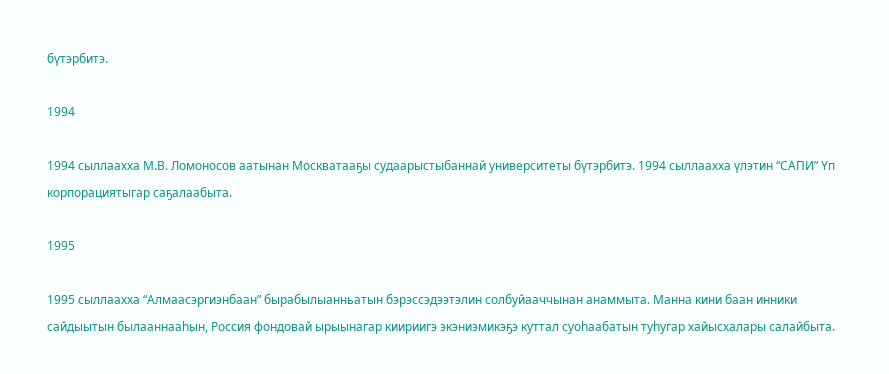бүтэрбитэ.

1994

1994 сыллаахха М.В. Ломоносов аатынан Москватааҕы судаарыстыбаннай университеты бүтэрбитэ. 1994 сыллаахха үлэтин “САПИ” Үп корпорациятыгар саҕалаабыта.

1995

1995 сыллаахха “Алмаасэргиэнбаан” бырабылыанньатын бэрэссэдээтэлин солбуйааччынан анаммыта. Манна кини баан инники сайдыытын былааннааһын, Россия фондовай ырыынагар киириигэ экэниэмикэҕэ куттал суоһаабатын туһугар хайысхалары салайбыта.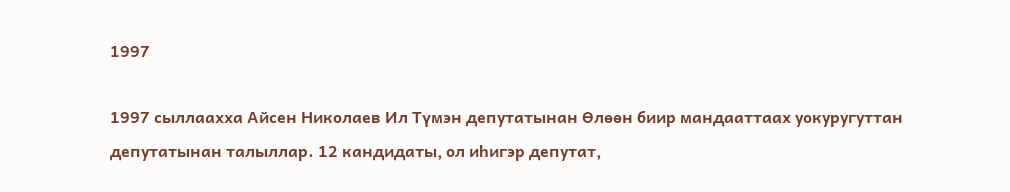1997

1997 сыллаахха Айсен Николаев Ил Түмэн депутатынан Өлөөн биир мандааттаах уокуругуттан депутатынан талыллар. 12 кандидаты, ол иһигэр депутат,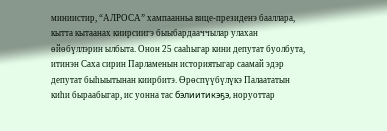миниистир, “АЛРОСА” хампаанньа вице-президенэ бааллара, кытта кытаанах киирсиигэ быыбардааччылар улахан өйөбүллэрин ылбыта. Онон 25 сааһыгар кини депутат буолбута, итинэн Саха сирин Парламенын историятыгар саамай эдэр депутат быһыытынан киирбитэ. Өрөспүүбүлүкэ Палаататын киһи быраабыгар, ис уонна тас бэлиитикэҕэ, норуоттар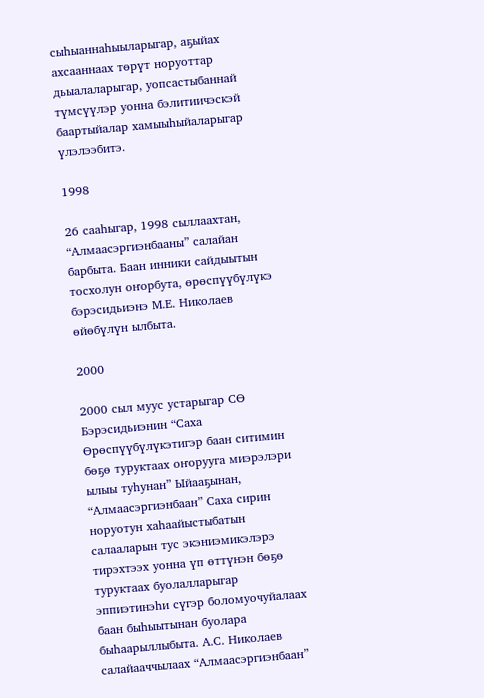сыһыаннаһыыларыгар, аҕыйах ахсааннаах төрүт норуоттар дьыалаларыгар, уопсастыбаннай түмсүүлэр уонна бэлитиичэскэй баартыйалар хамыыһыйаларыгар үлэлээбитэ.

1998

26 сааһыгар, 1998 сыллаахтан, “Алмаасэргиэнбааны” салайан барбыта. Баан инники сайдыытын тосхолун оҥорбута, өрөспүүбүлүкэ бэрэсидьиэнэ М.Е. Николаев өйөбүлүн ылбыта.

2000

2000 сыл муус устарыгар СӨ Бэрэсидьиэнин “Саха Өрөспүүбүлүкэтигэр баан ситимин бөҕө туруктаах оҥорууга миэрэлэри ылыы туһунан” Ыйааҕынан, “Алмаасэргиэнбаан” Саха сирин норуотун хаһаайыстыбатын салааларын тус экэниэмикэлэрэ тирэхтээх уонна үп өттүнэн бөҕө туруктаах буолалларыгар эппиэтинэһи сүгэр боломуочуйалаах баан быһыытынан буолара быһаарыллыбыта. А.С. Николаев салайааччылаах “Алмаасэргиэнбаан”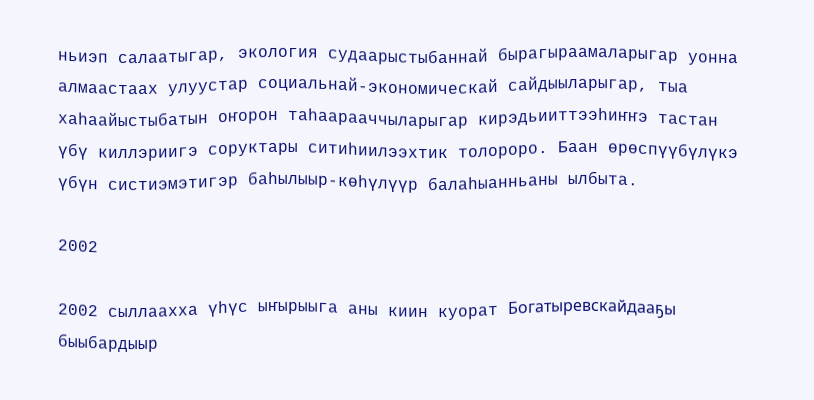ньиэп салаатыгар, экология судаарыстыбаннай бырагыраамаларыгар уонна алмаастаах улуустар социальнай-экономическай сайдыыларыгар, тыа хаһаайыстыбатын оҥорон таһаарааччыларыгар кирэдьииттээһиҥҥэ тастан үбү киллэриигэ соруктары ситиһиилээхтик толороро. Баан өрөспүүбүлүкэ үбүн систиэмэтигэр баһылыыр-көһүлүүр балаһыанньаны ылбыта.

2002

2002 сыллаахха үһүс ыҥырыыга аны киин куорат Богатыревскайдааҕы быыбардыыр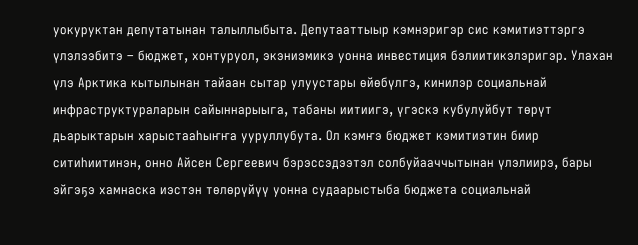уокуруктан депутатынан талыллыбыта. Депутааттыыр кэмнэригэр сис кэмитиэттэргэ үлэлээбитэ – бюджет, хонтуруол, экэниэмикэ уонна инвестиция бэлиитикэлэригэр. Улахан үлэ Арктика кытылынан тайаан сытар улуустары өйөбүлгэ, кинилэр социальнай инфраструктураларын сайыннарыыга, табаны иитиигэ, үгэскэ кубулуйбут төрүт дьарыктарын харыстааһыҥҥа ууруллубута. Ол кэмҥэ бюджет кэмитиэтин биир ситиһиитинэн, онно Айсен Сергеевич бэрэссэдээтэл солбуйааччытынан үлэлиирэ, бары эйгэҕэ хамнаска иэстэн төлөрүйүү уонна судаарыстыба бюджета социальнай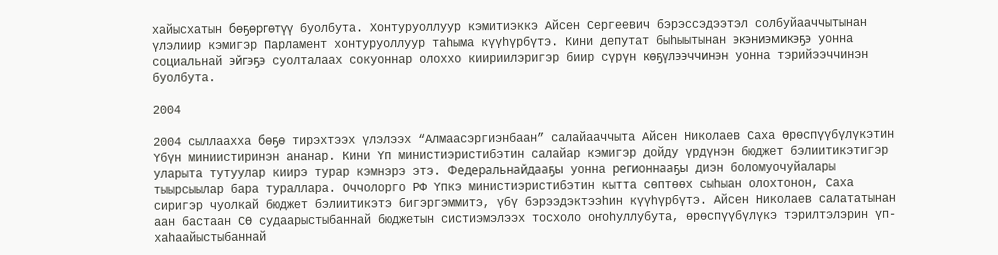хайысхатын бөҕөргөтүү буолбута. Хонтуруоллуур кэмитиэккэ Айсен Сергеевич бэрэссэдээтэл солбуйааччытынан үлэлиир кэмигэр Парламент хонтуруоллуур таһыма күүһүрбүтэ. Кини депутат быһыытынан экэниэмикэҕэ уонна социальнай эйгэҕэ суолталаах сокуоннар олоххо киириилэригэр биир сүрүн көҕүлээччинэн уонна тэрийээччинэн буолбута.

2004

2004 сыллаахха бөҕө тирэхтээх үлэлээх “Алмаасэргиэнбаан” салайааччыта Айсен Николаев Саха Өрөспүүбүлүкэтин Үбүн миниистиринэн ананар. Кини Үп министиэристибэтин салайар кэмигэр дойду үрдүнэн бюджет бэлиитикэтигэр уларыта тутуулар киирэ турар кэмнэрэ этэ. Федеральнайдааҕы уонна регионнааҕы диэн боломуочуйалары тыырсыылар бара тураллара. Оччолорго РФ Үпкэ министиэристибэтин кытта сөптөөх сыһыан олохтонон, Саха сиригэр чуолкай бюджет бэлиитикэтэ бигэргэммитэ, үбү бэрээдэктээһин күүһүрбүтэ. Айсен Николаев салататынан аан бастаан СӨ судаарыстыбаннай бюджетын систиэмэлээх тосхоло оҥоһуллубута, өрөспүүбүлүкэ тэрилтэлэрин үп-хаһаайыстыбаннай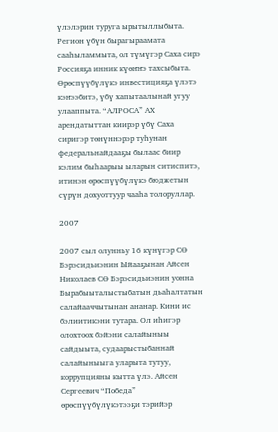үлэлэрин туруга ырытыллыбыта. Регион үбүн бырагыраамата сааһыламмыта, ол түмүгэр Саха сирэ Россияҕа инник күөҥҥэ тахсыбыта. Өрөспүүбүлүкэ инвестицияҕа үлэтэ кэҥээбитэ, үбү хапытаалынай угуу улааппыта. “АЛРОСА” АХ арендатыттан киирэр үбү Саха сиригэр төнүннэрэр туһунан федеральнайдааҕы былаас биир кэлим быһаарыы ыларын ситиспитэ, итинэн өрөспүүбүлүкэ бюджетын сүрүн дохуоттуур чааһа толоруллар.

2007

2007 сыл олунньу 16 күнүгэр СӨ Бэрэсидьиэнин Ыйааҕынан Айсен Николаев СӨ Бэрэсидьиэнин уонна Бырабыыталыстыбатын дьаһалтатын салайааччытынан ананар. Кини ис бэлиитикэни тутара. Ол иһигэр олохтоох бэйэни салайыныы сайдыыта, судаарыстыбаннай салайыныыга уларыта тутуу, коррупцияны кытта үлэ. Айсен Сергеевич “Победа” өрөспүүбүлүкэтээҕи тэрийэр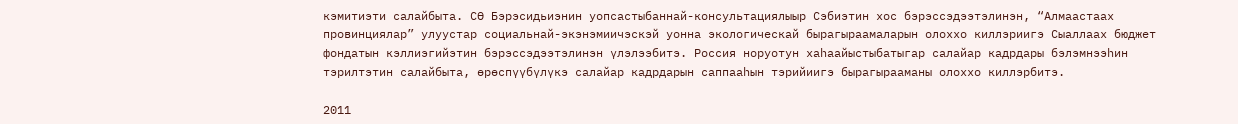кэмитиэти салайбыта. СӨ Бэрэсидьиэнин уопсастыбаннай-консультациялыыр Сэбиэтин хос бэрэссэдээтэлинэн, “Алмаастаах провинциялар” улуустар социальнай-экэнэмиичэскэй уонна экологическай бырагыраамаларын олоххо киллэриигэ Сыаллаах бюджет фондатын кэллиэгийэтин бэрэссэдээтэлинэн үлэлээбитэ. Россия норуотун хаһаайыстыбатыгар салайар кадрдары бэлэмнээһин тэрилтэтин салайбыта, өрөспүүбүлүкэ салайар кадрдарын саппааһын тэрийиигэ бырагырааманы олоххо киллэрбитэ.

2011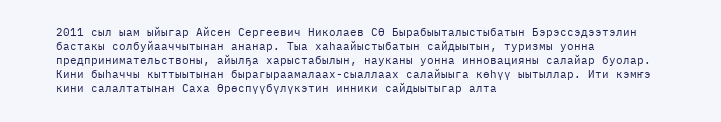2011 сыл ыам ыйыгар Айсен Сергеевич Николаев СӨ Бырабыыталыстыбатын Бэрэссэдээтэлин бастакы солбуйааччытынан ананар. Тыа хаһаайыстыбатын сайдыытын, туризмы уонна предпринимательствоны, айылҕа харыстабылын, науканы уонна инновацияны салайар буолар. Кини быһаччы кыттыытынан бырагыраамалаах-сыаллаах салайыыга көһүү ыытыллар. Ити кэмҥэ кини салалтатынан Саха Өрөспүүбүлүкэтин инники сайдыытыгар алта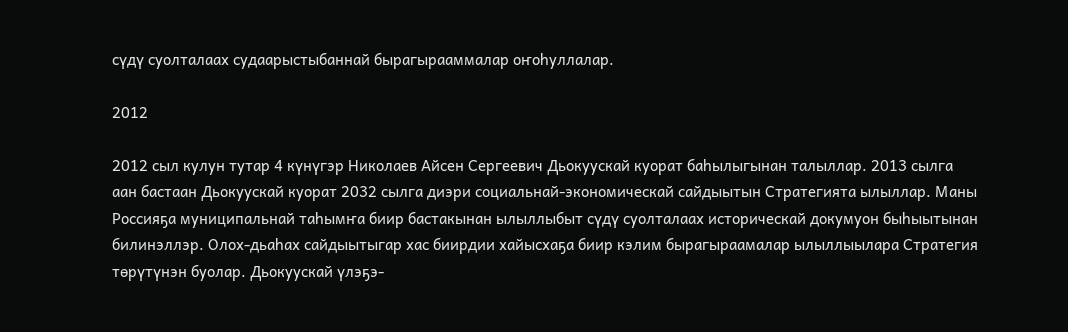сүдү суолталаах судаарыстыбаннай бырагырааммалар оҥоһуллалар.

2012

2012 сыл кулун тутар 4 күнүгэр Николаев Айсен Сергеевич Дьокуускай куорат баһылыгынан талыллар. 2013 сылга аан бастаан Дьокуускай куорат 2032 сылга диэри социальнай-экономическай сайдыытын Стратегията ылыллар. Маны Россияҕа муниципальнай таһымҥа биир бастакынан ылыллыбыт сүдү суолталаах историческай докумуон быһыытынан билинэллэр. Олох-дьаһах сайдыытыгар хас биирдии хайысхаҕа биир кэлим бырагыраамалар ылыллыылара Стратегия төрүтүнэн буолар. Дьокуускай үлэҕэ-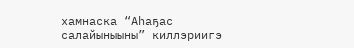хамнаска “Аһаҕас салайыныыны” киллэриигэ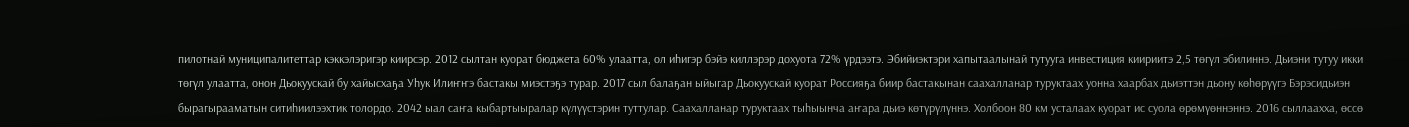пилотнай муниципалитеттар кэккэлэригэр киирсэр. 2012 сылтан куорат бюджета 60% улаатта, ол иһигэр бэйэ киллэрэр дохуота 72% үрдээтэ. Эбийиэктэри хапытаалынай тутууга инвестиция киириитэ 2,5 төгүл эбилиннэ. Дьиэни тутуу икки төгүл улаатта, онон Дьокуускай бу хайысхаҕа Уһук Илиҥҥэ бастакы миэстэҕэ турар. 2017 сыл балаҕан ыйыгар Дьокуускай куорат Россияҕа биир бастакынан саахалланар туруктаах уонна хаарбах дьиэттэн дьону көһөрүүгэ Бэрэсидьиэн бырагырааматын ситиһиилээхтик толордо. 2042 ыал саҥа кыбартыыралар күлүүстэрин туттулар. Саахалланар туруктаах тыһыынча аҥара дьиэ көтүрүлүннэ. Холбоон 80 км усталаах куорат ис суола өрөмүөннэннэ. 2016 сыллаахха, өссө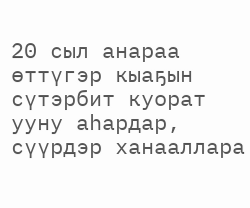20 сыл анараа өттүгэр кыаҕын сүтэрбит куорат ууну аһардар, сүүрдэр ханааллара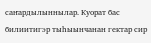саҥардылыннылар. Куорат бас билиитигэр тыһыынчанан гектар сир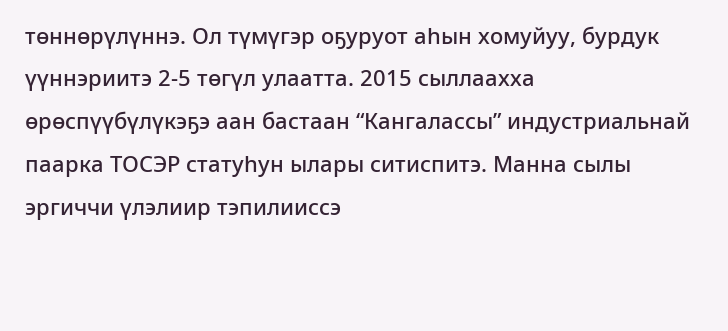төннөрүлүннэ. Ол түмүгэр оҕуруот аһын хомуйуу, бурдук үүннэриитэ 2-5 төгүл улаатта. 2015 сыллаахха өрөспүүбүлүкэҕэ аан бастаан “Кангалассы” индустриальнай паарка ТОСЭР статуһун ылары ситиспитэ. Манна сылы эргиччи үлэлиир тэпилииссэ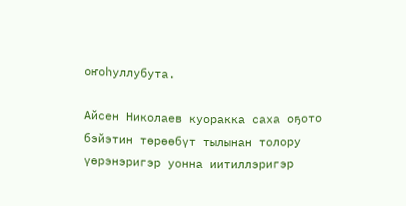оҥоһуллубута.

Айсен Николаев куоракка саха оҕото бэйэтин төрөөбүт тылынан толору үөрэнэригэр уонна иитиллэригэр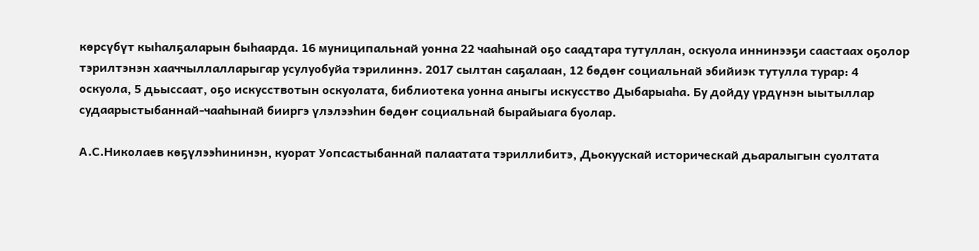көрсүбүт кыһалҕаларын быһаарда. 16 муниципальнай уонна 22 чааһынай оҕо саадтара тутуллан, оскуола иннинээҕи саастаах оҕолор тэрилтэнэн хааччыллалларыгар усулуобуйа тэрилиннэ. 2017 сылтан саҕалаан, 12 бөдөҥ социальнай эбийиэк тутулла турар: 4 оскуола, 5 дьыссаат, оҕо искусствотын оскуолата, библиотека уонна аныгы искусство Дыбарыаһа. Бу дойду үрдүнэн ыытыллар судаарыстыбаннай-чааһынай бииргэ үлэлээһин бөдөҥ социальнай бырайыага буолар.

А.С.Николаев көҕүлээһининэн, куорат Уопсастыбаннай палаатата тэриллибитэ, Дьокуускай историческай дьаралыгын суолтата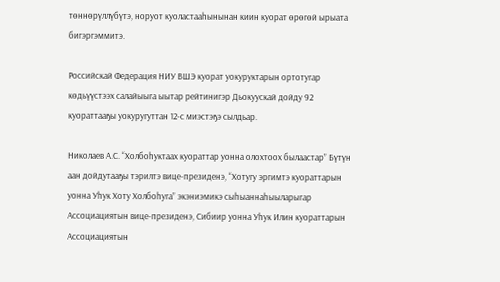төннөрүллүбүтэ, норуот куоластааһынынан киин куорат өрөгөй ырыата бигэргэммитэ.

Российскай Федерация НИУ ВШЭ куорат уокуруктарын ортотугар көдьүүстээх салайыыга ыытар рейтинигэр Дьокуускай дойду 92 куораттааҕы уокуругуттан 12-с миэстэҕэ сылдьар.

Николаев А.С. “Холбоһуктаах куораттар уонна олохтоох былаастар” Бүтүн аан дойдутааҕы тэрилтэ вице-президенэ, “Хотугу эргимтэ куораттарын уонна Уһук Хоту Холбоһуга” экэниэмикэ сыһыаннаһыыларыгар Ассоциациятын вице-президенэ, Сибиир уонна Уһук Илин куораттарын Ассоциациятын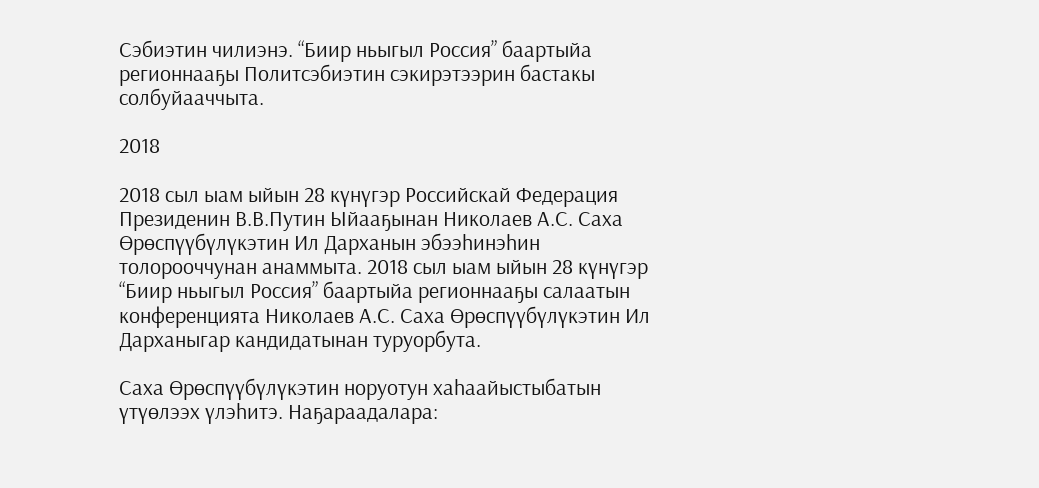Сэбиэтин чилиэнэ. “Биир ньыгыл Россия” баартыйа регионнааҕы Политсэбиэтин сэкирэтээрин бастакы солбуйааччыта.

2018

2018 сыл ыам ыйын 28 күнүгэр Российскай Федерация Президенин В.В.Путин Ыйааҕынан Николаев А.С. Саха Өрөспүүбүлүкэтин Ил Дарханын эбээһинэһин толорооччунан анаммыта. 2018 сыл ыам ыйын 28 күнүгэр “Биир ньыгыл Россия” баартыйа регионнааҕы салаатын конференцията Николаев А.С. Саха Өрөспүүбүлүкэтин Ил Дарханыгар кандидатынан туруорбута.

Саха Өрөспүүбүлүкэтин норуотун хаһаайыстыбатын үтүөлээх үлэһитэ. Наҕараадалара: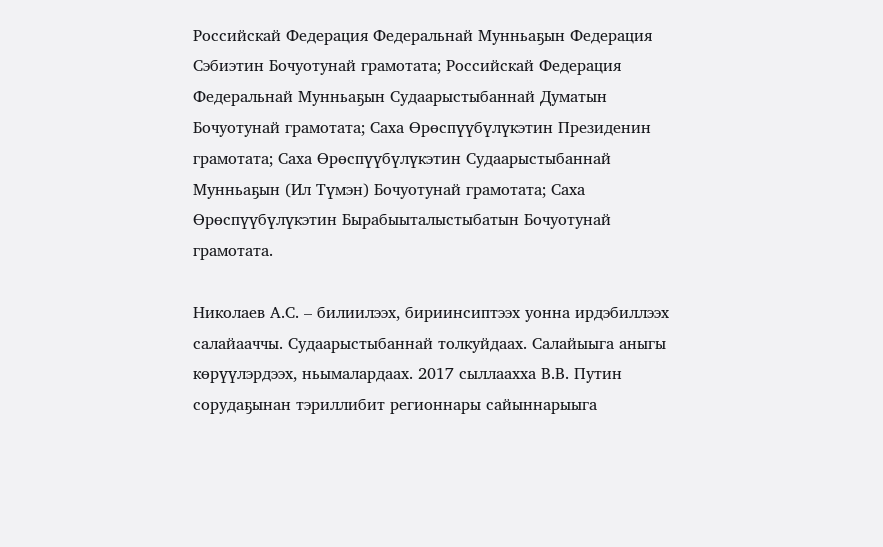Российскай Федерация Федеральнай Мунньаҕын Федерация Сэбиэтин Бочуотунай грамотата; Российскай Федерация Федеральнай Мунньаҕын Судаарыстыбаннай Думатын Бочуотунай грамотата; Саха Өрөспүүбүлүкэтин Президенин грамотата; Саха Өрөспүүбүлүкэтин Судаарыстыбаннай Мунньаҕын (Ил Түмэн) Бочуотунай грамотата; Саха Өрөспүүбүлүкэтин Бырабыыталыстыбатын Бочуотунай грамотата.

Николаев А.С. – билиилээх, бириинсиптээх уонна ирдэбиллээх салайааччы. Судаарыстыбаннай толкуйдаах. Салайыыга аныгы көрүүлэрдээх, ньымалардаах. 2017 сыллаахха В.В. Путин сорудаҕынан тэриллибит регионнары сайыннарыыга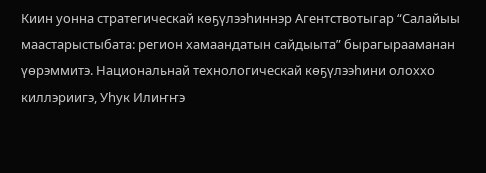Киин уонна стратегическай көҕүлээһиннэр Агентствотыгар “Салайыы маастарыстыбата: регион хамаандатын сайдыыта” бырагырааманан үөрэммитэ. Национальнай технологическай көҕүлээһини олоххо киллэриигэ, Уһук Илиҥҥэ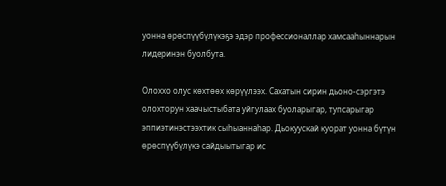уонна өрөспүүбүлүкэҕэ эдэр профессионаллар хамсааһыннарын лидеринэн буолбута.

Олоххо олус көхтөөх көрүүлээх. Сахатын сирин дьоно-сэргэтэ олохторун хаачыстыбата уйгулаах буоларыгар, тупсарыгар эппиэтинэстээхтик сыһыаннаһар. Дьокуускай куорат уонна бүтүн өрөспүүбүлүкэ сайдыытыгар ис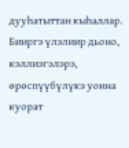дууһатыттан кыһаллар. Бииргэ үлэлиир дьоно, кэллиэгэлэрэ, өрөспүүбүлүкэ уонна куорат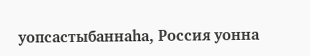уопсастыбаннаһа, Россия уонна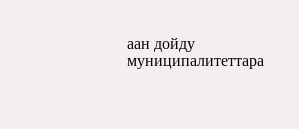аан дойду муниципалитеттара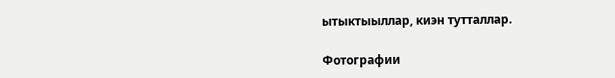ытыктыыллар, киэн тутталлар.

Фотографии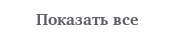Показать все